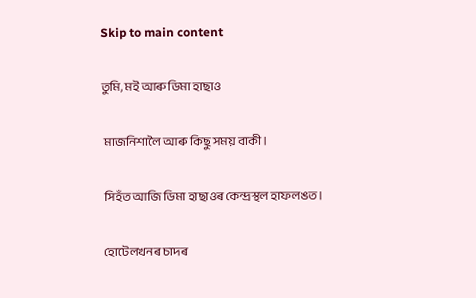Skip to main content

তুমি, মই আৰু ডিমা হাছাও

 মাজনিশালৈ আৰু কিছু সময় বাকী।

 সিহঁত আজি ডিমা হাছাওৰ কেন্দ্ৰস্থল হাফলঙত।

 হোটেলখনৰ চাদৰ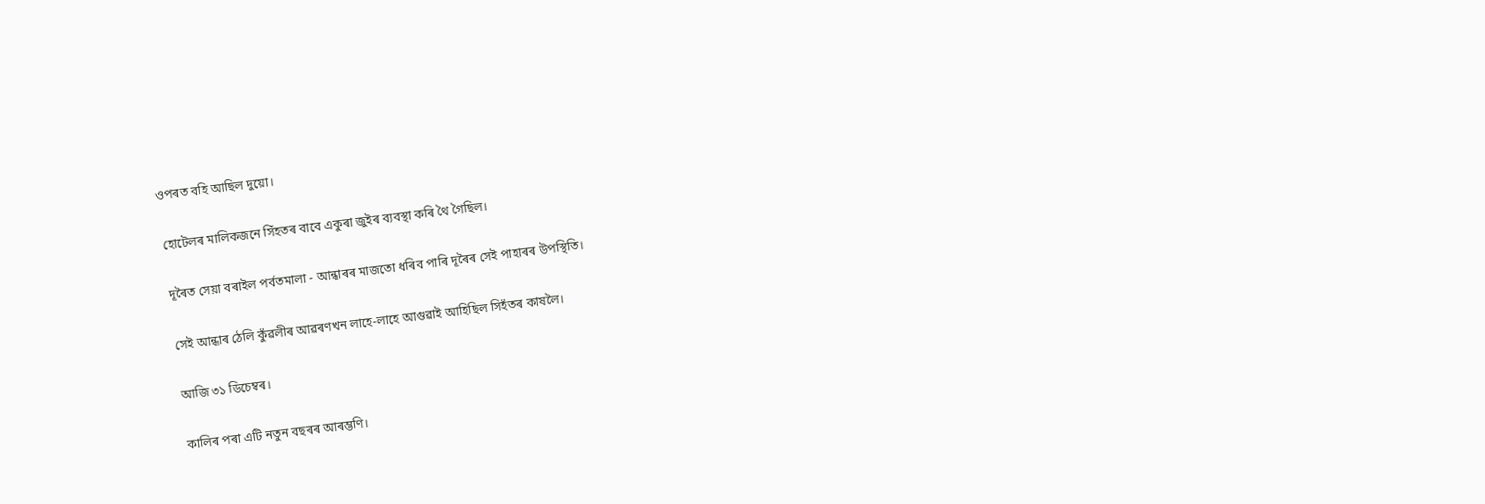ওপৰত বহি আছিল দুয়ো।

 হোটেলৰ মালিকজনে সিঁহতৰ বাবে একুৰা জুইৰ ব্যবস্থা কৰি থৈ গৈছিল।

 দূৰৈত সেয়া বৰাইল পৰ্বতমালা - আন্ধাৰৰ মাজতো ধৰিব পাৰি দূৰৈৰ সেই পাহাৰৰ উপস্থিতি।

 সেই আন্ধাৰ ঠেলি কুঁৱলীৰ আৱৰণখন লাহে-লাহে আগুৱাই আহিছিল সিহঁতৰ কাষলৈ।

 আজি ৩১ ডিচেম্বৰ।

 কালিৰ পৰা এটি নতুন বছৰৰ আৰম্ভণি।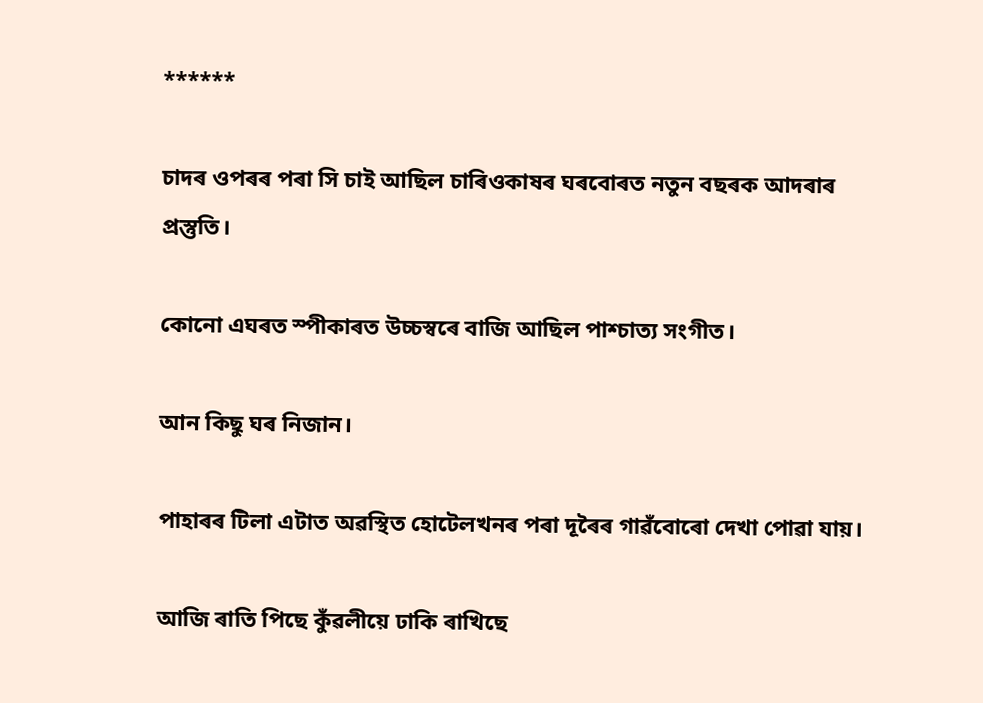******

চাদৰ ওপৰৰ পৰা সি চাই আছিল চাৰিওকাষৰ ঘৰবোৰত নতুন বছৰক আদৰাৰ প্ৰস্তুতি।

কোনো এঘৰত স্পীকাৰত উচ্চস্বৰে বাজি আছিল পাশ্চাত্য সংগীত।

আন কিছু ঘৰ নিজান।

পাহাৰৰ টিলা এটাত অৱস্থিত হোটেলখনৰ পৰা দূৰৈৰ গাৱঁবোৰো দেখা পোৱা যায়।

আজি ৰাতি পিছে কুঁৱলীয়ে ঢাকি ৰাখিছে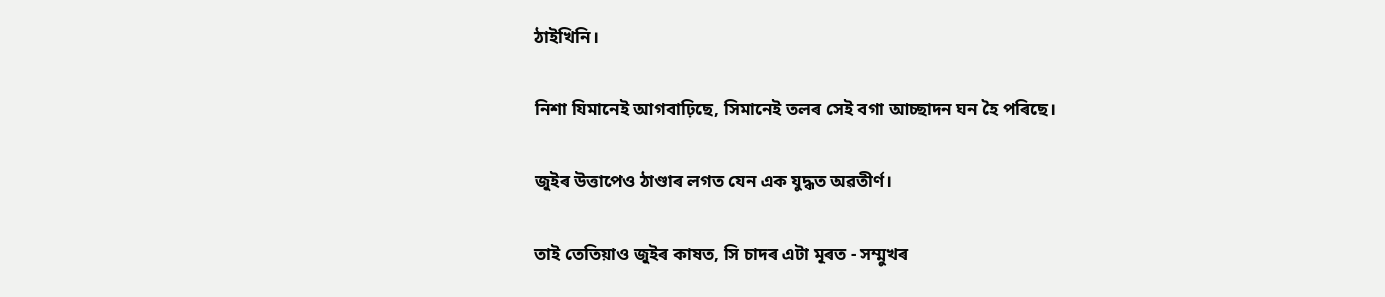ঠাইখিনি।

নিশা যিমানেই আগবাঢ়িছে, সিমানেই তলৰ সেই বগা আচ্ছাদন ঘন হৈ পৰিছে।

জুইৰ উত্তাপেও ঠাণ্ডাৰ লগত যেন এক যুদ্ধত অৱতীৰ্ণ।

তাই তেতিয়াও জুইৰ কাষত, সি চাদৰ এটা মূৰত - সম্মুখৰ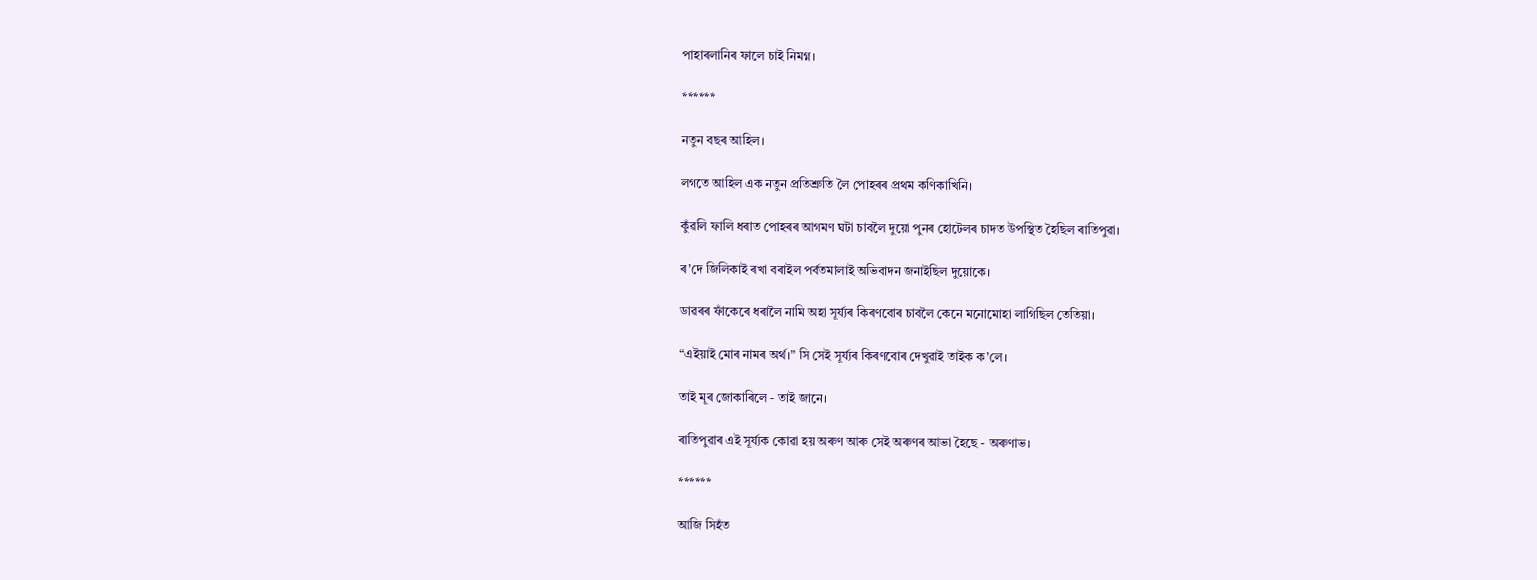পাহাৰলানিৰ ফালে চাই নিমগ্ন।

******

নতুন বছৰ আহিল।

লগতে আহিল এক নতুন প্ৰতিশ্ৰুতি লৈ পোহৰৰ প্ৰথম কণিকাখিনি।

কুঁৱলি ফালি ধৰাত পোহৰৰ আগমণ ঘটা চাবলৈ দুয়ো পুনৰ হোটেলৰ চাদত উপস্থিত হৈছিল ৰাতিপুৱা।

ৰ’দে জিলিকাই ৰখা বৰাইল পৰ্বতমালাই অভিবাদন জনাইছিল দুয়োকে।

ডাৱৰৰ ফাঁকেৰে ধৰালৈ নামি অহা সূৰ্য্যৰ কিৰণবোৰ চাবলৈ কেনে মনোমোহা লাগিছিল তেতিয়া।

“এইয়াই মোৰ নামৰ অৰ্থ।” সি সেই সূৰ্য্যৰ কিৰণবোৰ দেখুৱাই তাইক ক’লে।

তাই মূৰ জোকাৰিলে - তাই জানে।

ৰাতিপুৱাৰ এই সূৰ্য্যক কোৱা হয় অৰুণ আৰু সেই অৰুণৰ আভা হৈছে - অৰুণাভ।

******

আজি সিহঁত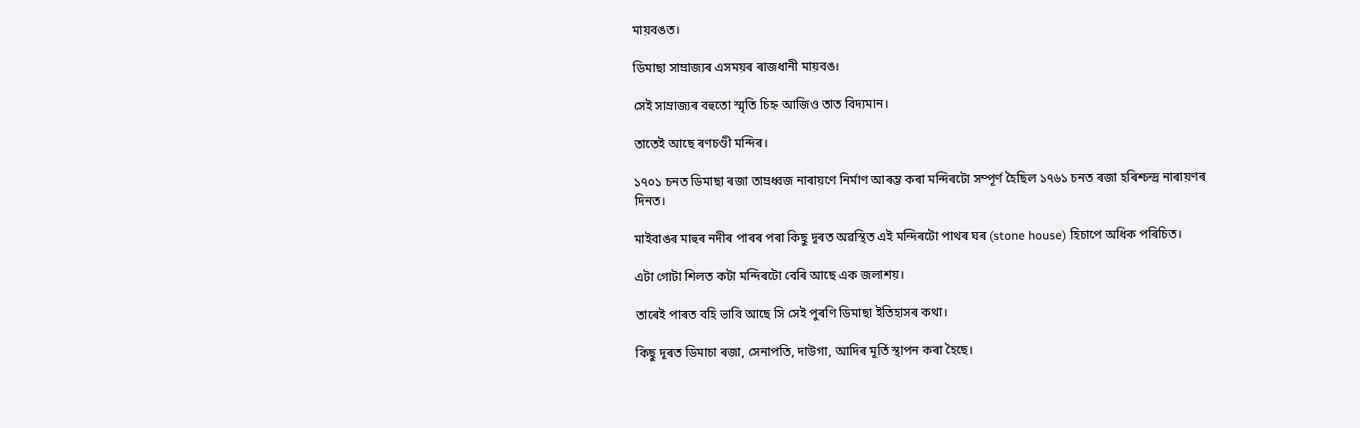মায়বঙত।

ডিমাছা সাম্ৰাজ্যৰ এসময়ৰ ৰাজধানী মায়বঙ।

সেই সাম্ৰাজ্যৰ বহুতো স্মৃতি চিহ্ন আজিও তাত বিদ্যমান।

তাতেই আছে ৰণচণ্ডী মন্দিৰ।

১৭০১ চনত ডিমাছা ৰজা তাম্ৰধ্বজ নাৰায়ণে নিৰ্মাণ আৰম্ভ কৰা মন্দিৰটো সম্পূৰ্ণ হৈছিল ১৭৬১ চনত ৰজা হৰিশ্চন্দ্ৰ নাৰায়ণৰ দিনত।

মাইবাঙৰ মাহুৰ নদীৰ পাৰৰ পৰা কিছু দূৰত অৱস্থিত এই মন্দিৰটো পাথৰ ঘৰ (stone house) হিচাপে অধিক পৰিচিত।

এটা গোটা শিলত কটা মন্দিৰটো বেৰি আছে এক জলাশয়।

তাৰেই পাৰত বহি ভাবি আছে সি সেই পুৰণি ডিমাছা ইতিহাসৰ কথা।

কিছু দূৰত ডিমাচা ৰজা, সেনাপতি, দাউগা, আদিৰ মূৰ্তি স্থাপন কৰা হৈছে।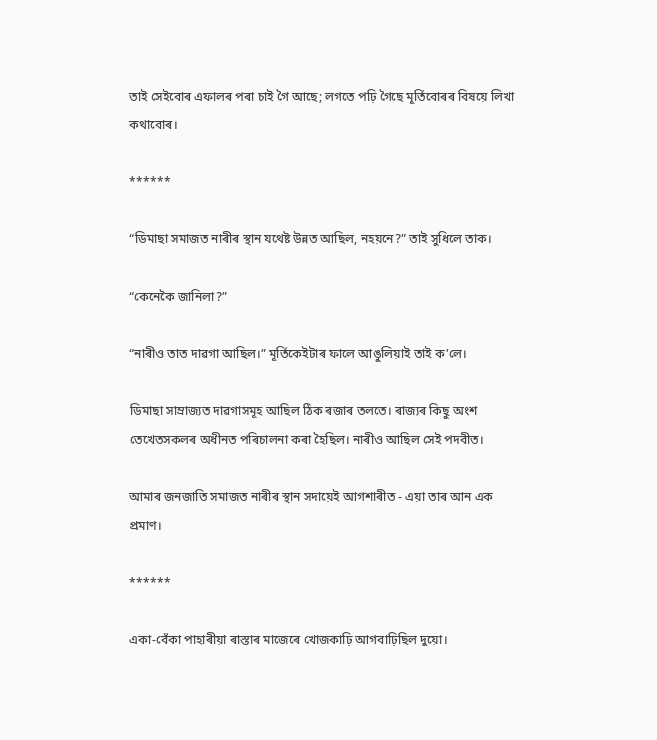তাই সেইবোৰ এফালৰ পৰা চাই গৈ আছে; লগতে পঢ়ি গৈছে মূৰ্তিবোৰৰ বিষয়ে লিখা কথাবোৰ।

******

“ডিমাছা সমাজত নাৰীৰ স্থান যথেষ্ট উন্নত আছিল, নহয়নে?” তাই সুধিলে তাক।

“কেনেকৈ জানিলা?”

“নাৰীও তাত দাৱগা আছিল।” মূৰ্তিকেইটাৰ ফালে আঙুলিয়াই তাই ক’লে।

ডিমাছা সাম্ৰাজ্যত দাৱগাসমূহ আছিল ঠিক ৰজাৰ তলতে। ৰাজ্যৰ কিছু অংশ তেখেতসকলৰ অধীনত পৰিচালনা কৰা হৈছিল। নাৰীও আছিল সেই পদবীত।

আমাৰ জনজাতি সমাজত নাৰীৰ স্থান সদায়েই আগশাৰীত - এয়া তাৰ আন এক প্ৰমাণ।

******

একা-বেঁকা পাহাৰীয়া ৰাস্তাৰ মাজেৰে খোজকাঢ়ি আগবাঢ়িছিল দুয়ো।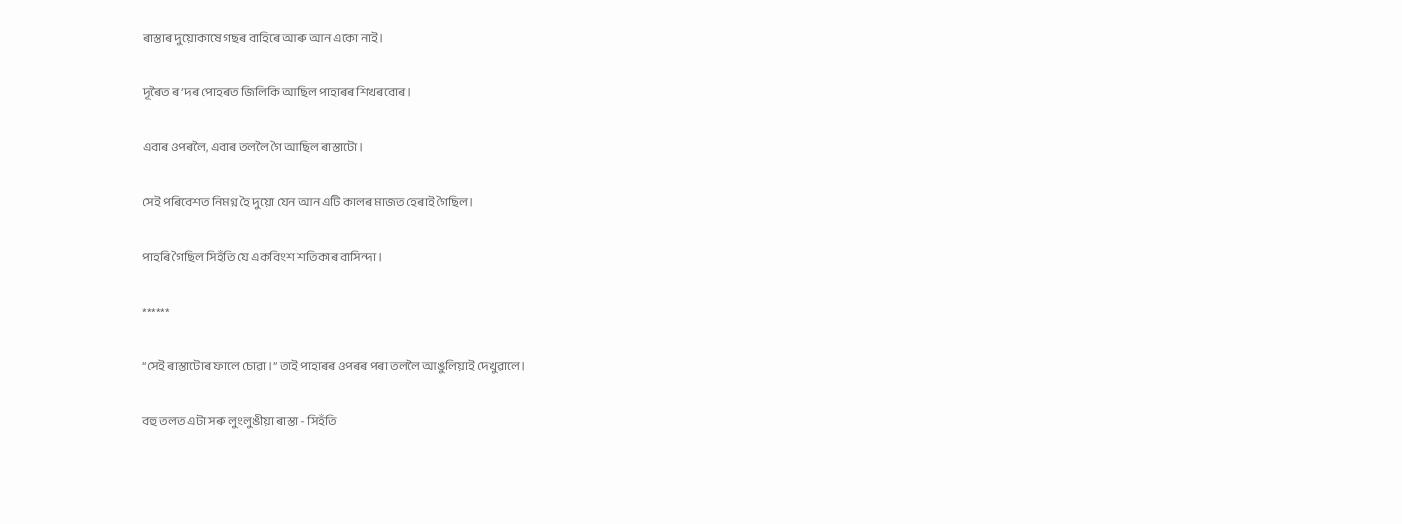ৰাস্তাৰ দুয়োকাষে গছৰ বাহিৰে আৰু আন একো নাই।

দূৰৈত ৰ’দৰ পোহৰত জিলিকি আছিল পাহাৰৰ শিখৰবোৰ।

এবাৰ ওপৰলৈ, এবাৰ তললৈ গৈ আছিল ৰাস্তাটো।

সেই পৰিবেশত নিমগ্ন হৈ দুয়ো যেন আন এটি কালৰ মাজত হেৰাই গৈছিল।

পাহৰি গৈছিল সিহঁতি যে একবিংশ শতিকাৰ বাসিন্দা।

******

“সেই ৰাস্তাটোৰ ফালে চোৱা।” তাই পাহাৰৰ ওপৰৰ পৰা তললৈ আঙুলিয়াই দেখুৱালে।

বহু তলত এটা সৰু লুংলুঙীয়া ৰাস্তা - সিহঁতি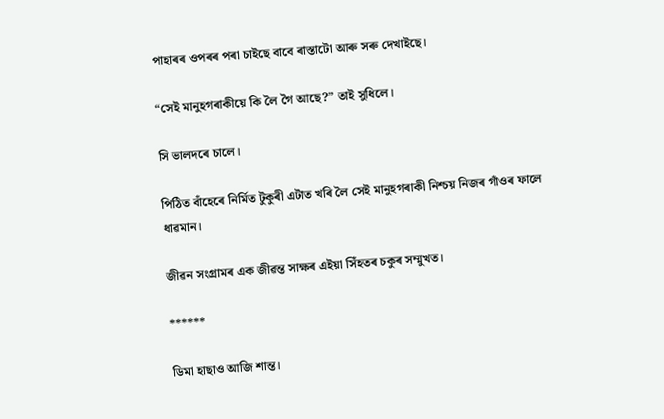পাহাৰৰ ওপৰৰ পৰা চাইছে বাবে ৰাস্তাটো আৰু সৰু দেখাইছে।

“সেই মানুহগৰাকীয়ে কি লৈ গৈ আছে?” তাই সুধিলে।

সি ভালদৰে চালে।

পিঠিত বাঁহেৰে নিৰ্মিত টুকুৰী এটাত খৰি লৈ সেই মানুহগৰাকী নিশ্চয় নিজৰ গাঁওৰ ফালে ধাৱমান।

জীৱন সংগ্ৰামৰ এক জীৱন্ত সাক্ষৰ এইয়া সিঁহতৰ চকুৰ সম্মুখত।

******

ডিমা হাছাও আজি শান্ত।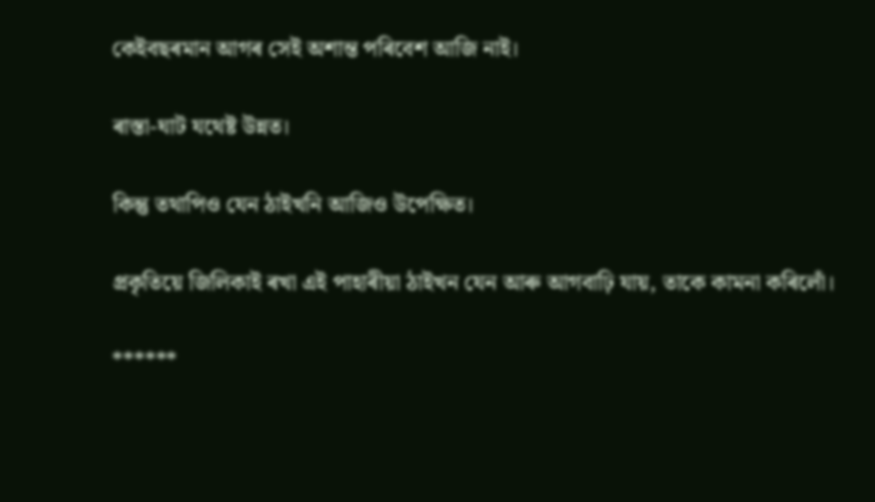কেইবছৰমান আগৰ সেই অশান্ত পৰিবেশ আজি নাই।

ৰাস্তা-ঘাট যথেষ্ট উন্নত।

কিন্তু তথাপিও যেন ঠাইখনি আজিও উপেক্ষিত।

প্ৰকৃতিয়ে জিলিকাই ৰখা এই পাহাৰীয়া ঠাইখন যেন আৰু আগবাঢ়ি যায়, তাকে কামনা কৰিলোঁ।

******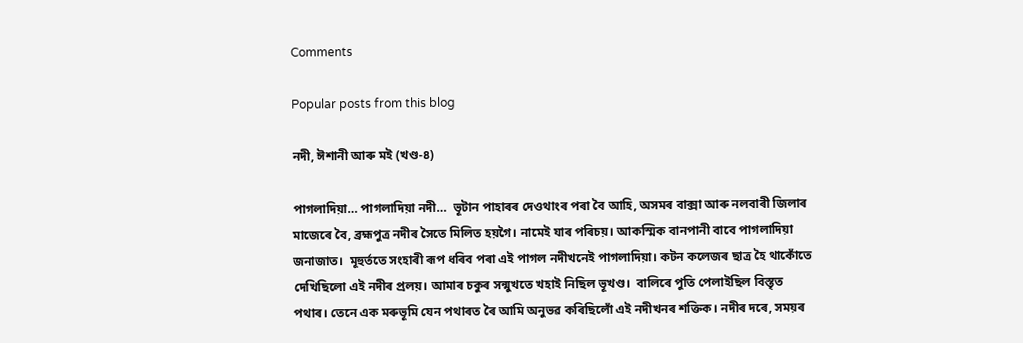Comments

Popular posts from this blog

নদী, ঈশানী আৰু মই (খণ্ড-৪)

পাগলাদিয়া… পাগলাদিয়া নদী…  ভূটান পাহাৰৰ দেওথাংৰ পৰা বৈ আহি, অসমৰ বাক্সা আৰু নলবাৰী জিলাৰ মাজেৰে বৈ, ব্ৰহ্মপুত্ৰ নদীৰ সৈতে মিলিত হয়গৈ। নামেই যাৰ পৰিচয়। আকস্মিক বানপানী বাবে পাগলাদিয়া জনাজাত।  মূহুৰ্ততে সংহাৰী ৰূপ ধৰিব পৰা এই পাগল নদীখনেই পাগলাদিয়া। কটন কলেজৰ ছাত্ৰ হৈ থাকোঁতে দেখিছিলো এই নদীৰ প্ৰলয়। আমাৰ চকুৰ সন্মুখতে খহাই নিছিল ভূখণ্ড।  বালিৰে পুতি পেলাইছিল বিস্তৃত পথাৰ। তেনে এক মৰুভূমি যেন পথাৰত ৰৈ আমি অনুভৱ কৰিছিলোঁ এই নদীখনৰ শক্তিক। নদীৰ দৰে, সময়ৰ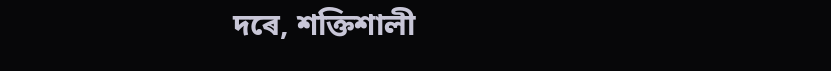দৰে, শক্তিশালী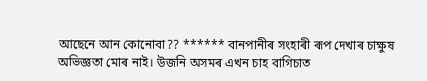আছেনে আন কোনোবা?? ****** বানপানীৰ সংহাৰী ৰূপ দেখাৰ চাক্ষুষ অভিজ্ঞতা মোৰ নাই। উজনি অসমৰ এখন চাহ বাগিচাত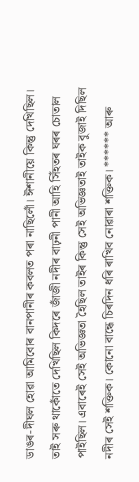ডাঙৰ-দীঘল হোৱা আমিবোৰ বানপানীৰ কবলত পৰা নাছিলোঁ। ঈশানীয়ে কিন্তু দেখিছিল। তাই সৰু থাকোঁতে দেখিছিল কিদৰে জাঁজী নদীৰ বাঢ়নী পানী আহি সিঁহতৰ ঘৰৰ চোতাল পাইছিল। এবাৰেই সেই অভিজ্ঞতা হৈছিল তাইৰ কিন্তু সেই অভিজ্ঞতাই তাইক বুজাই দিছিল নদীৰ সেই শক্তিক। কোনো বান্ধে চিৰদিন ধৰি ৰাখিব নোৱাৰা শক্তিক। ****** আৰু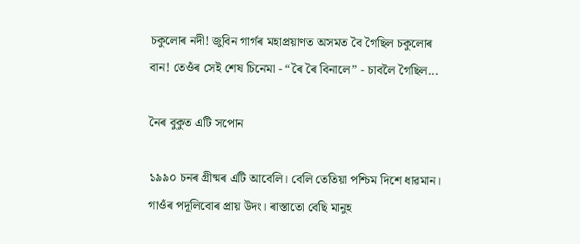চকুলোৰ নদী! জুবিন গাৰ্গৰ মহাপ্ৰয়াণত অসমত বৈ গৈছিল চকুলোৰ বান! তেওঁৰ সেই শেষ চিনেমা - “ৰৈ ৰৈ বিনালে” - চাবলৈ গৈছিল...

নৈৰ বুকুত এটি সপোন

১৯৯০ চনৰ গ্ৰীষ্মৰ এটি আবেলি। বেলি তেতিয়া পশ্চিম দিশে ধাৱমান। গাওঁৰ পদূলিবোৰ প্ৰায় উদং। ৰাস্তাতো বেছি মানুহ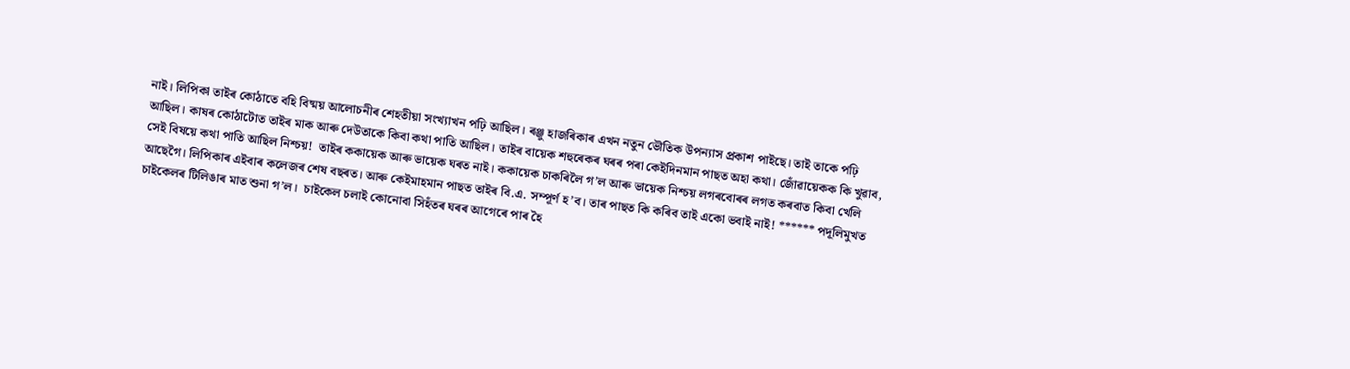নাই। লিপিকা তাইৰ কোঠাতে বহি বিষ্ময় আলোচনীৰ শেহতীয়া সংখ্যাখন পঢ়ি আছিল। ৰঞ্জু হাজৰিকাৰ এখন নতুন ভৌতিক উপন্যাস প্ৰকাশ পাইছে। তাই তাকে পঢ়ি আছিল। কাষৰ কোঠাটোত তাইৰ মাক আৰু দেউতাকে কিবা কথা পাতি আছিল। তাইৰ বায়েক শহুৰেকৰ ঘৰৰ পৰা কেইদিনমান পাছত অহা কথা। জোঁৱায়েকক কি খুৱাব, সেই বিষয়ে কথা পাতি আছিল নিশ্চয়!  তাইৰ ককায়েক আৰু ভায়েক ঘৰত নাই। ককায়েক চাকৰিলৈ গ’ল আৰু ভায়েক নিশ্চয় লগৰবোৰৰ লগত কৰবাত কিবা খেলি আছেগৈ। লিপিকাৰ এইবাৰ কলেজৰ শেষ বছৰত। আৰু কেইমাহমান পাছত তাইৰ বি.এ. সম্পূৰ্ণ হ’ব। তাৰ পাছত কি কৰিব তাই একো ভবাই নাই! ****** পদূলিমুখত চাইকেলৰ টিলিঙাৰ মাত শুনা গ’ল।  চাইকেল চলাই কোনোবা সিহঁতৰ ঘৰৰ আগেৰে পাৰ হৈ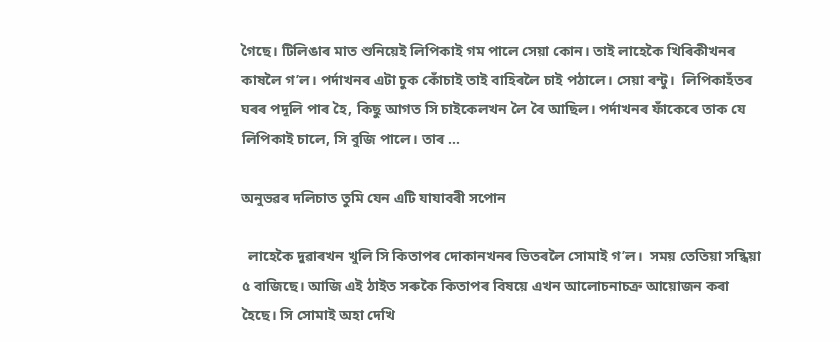গৈছে। টিলিঙাৰ মাত শুনিয়েই লিপিকাই গম পালে সেয়া কোন। তাই লাহেকৈ খিৰিকীখনৰ কাষলৈ গ’ল। পৰ্দাখনৰ এটা চুক কোঁচাই তাই বাহিৰলৈ চাই পঠালে। সেয়া ৰন্টু।  লিপিকাহঁতৰ ঘৰৰ পদূলি পাৰ হৈ, কিছু আগত সি চাইকেলখন লৈ ৰৈ আছিল। পৰ্দাখনৰ ফাঁকেৰে তাক যে লিপিকাই চালে, সি বুজি পালে। তাৰ ...

অনুভৱৰ দলিচাত তুমি যেন এটি যাযাবৰী সপোন

  লাহেকৈ দুৱাৰখন খুলি সি কিতাপৰ দোকানখনৰ ভিতৰলৈ সোমাই গ’ল।  সময় তেতিয়া সন্ধিয়া ৫ বাজিছে। আজি এই ঠাইত সৰুকৈ কিতাপৰ বিষয়ে এখন আলোচনাচক্ৰ আয়োজন কৰা হৈছে। সি সোমাই অহা দেখি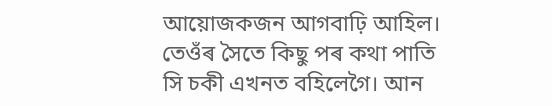আয়োজকজন আগবাঢ়ি আহিল। তেওঁৰ সৈতে কিছু পৰ কথা পাতি সি চকী এখনত বহিলেগৈ। আন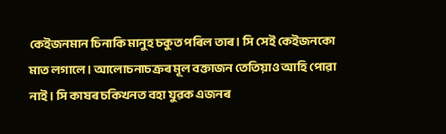কেইজনমান চিনাকি মানুহ চকুত পৰিল তাৰ। সি সেই কেইজনকো মাত লগালে। আলোচনাচক্ৰৰ মূল বক্তাজন তেতিয়াও আহি পোৱা নাই। সি কাষৰ চকিখনত বহা যুৱক এজনৰ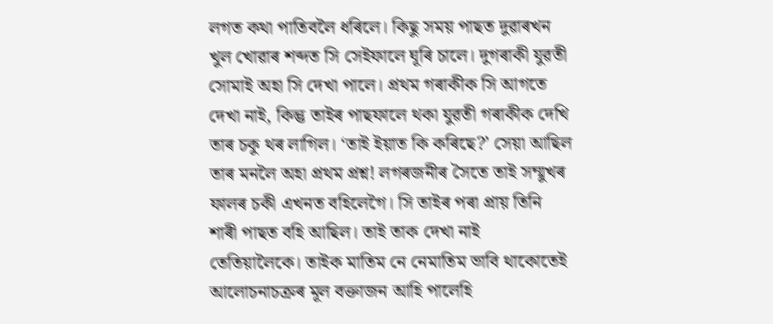লগত কথা পাতিবলৈ ধৰিলে। কিছু সময় পাছত দুৱাৰখন খুল খোৱাৰ শব্দত সি সেইফালে ঘূৰি চালে। দুগৰাকী যুৱতী সোমাই অহা সি দেখা পালে। প্ৰথম গৰাকীক সি আগতে দেখা নাই, কিন্তু তাইৰ পাছফালে থকা যুৱতী গৰাকীক দেখি তাৰ চকু থৰ লাগিল। ‘তাই ইয়াত কি কৰিছে?’ সেয়া আছিল তাৰ মনলৈ অহা প্ৰথম প্ৰশ্ন! লগৰজনীৰ সৈতে তাই সম্মুখৰ ফালৰ চকী এখনত বহিলেগৈ। সি তাইৰ পৰা প্ৰায় তিনি শাৰী পাছত বহি আছিল। তাই তাক দেখা নাই তেতিয়ালৈকে। তাইক মাতিম নে নেমাতিম ভাবি থাকোতেই আলোচনাচক্ৰৰ মূল বক্তাজন আহি পালেহি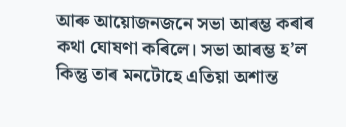আৰু আয়োজনজনে সভা আৰম্ভ কৰাৰ কথা ঘোষণা কৰিলে। সভা আৰম্ভ হ’ল কিন্তু তাৰ মনটোহে এতিয়া অশান্ত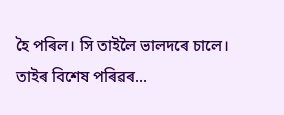হৈ পৰিল। সি তাইলৈ ভালদৰে চালে। তাইৰ বিশেষ পৰিৱৰ...